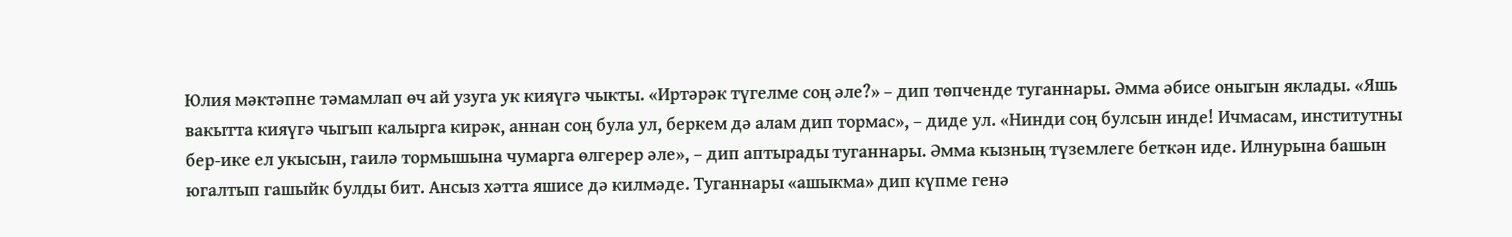Юлия мәктәпне тәмамлап өч ай узуга ук кияүгә чыкты. «Иртәрәк түгелме соң әле?» – дип төпченде туганнары. Әмма әбисе оныгын яклады. «Яшь вакытта кияүгә чыгып калырга кирәк, аннан соң була ул, беркем дә алам дип тормас», – диде ул. «Нинди соң булсын инде! Ичмасам, институтны бер-ике ел укысын, гаилә тормышына чумарга өлгерер әле», – дип аптырады туганнары. Әмма кызның түземлеге беткән иде. Илнурына башын югалтып гашыйк булды бит. Ансыз хәтта яшисе дә килмәде. Туганнары «ашыкма» дип күпме генә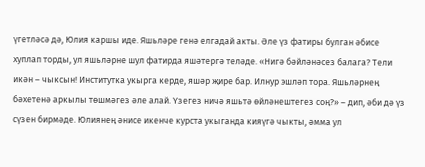үгетләсә дә, Юлия каршы иде. Яшьләре генә елгадай акты. Әле үз фатиры булган әбисе хуплап торды, ул яшьләрне шул фатирда яшәтергә теләде. «Нигә бәйләнәсез балага? Тели икән – чыксын! Институтка укырга керде, яшәр җире бар. Илнур эшләп тора. Яшьләрнең бәхетенә аркылы төшмәгез әле алай. Үзегез ничә яшьтә өйләнештегез соң?» – дип, әби дә үз сүзен бирмәде. Юлиянең әнисе икенче курста укыганда кияүгә чыкты, әмма ул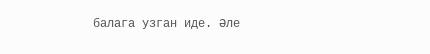балага узган иде. Әле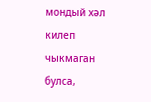мондый хәл килеп чыкмаган булса,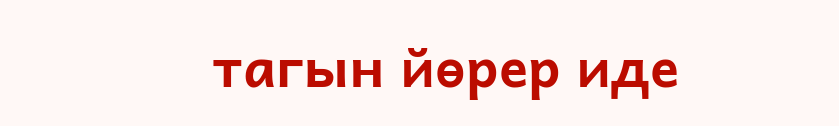тагын йөрер иде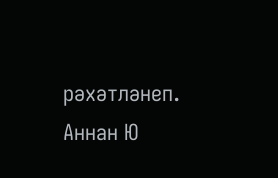рәхәтләнеп. Аннан Ю